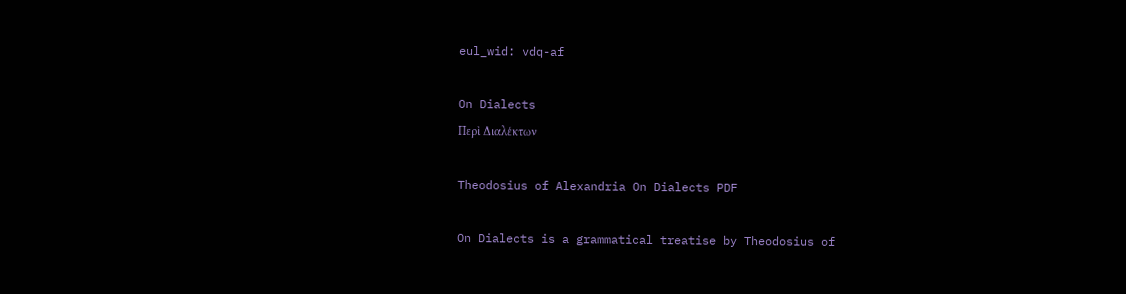eul_wid: vdq-af

On Dialects
Περὶ Διαλέκτων

Theodosius of Alexandria On Dialects PDF

On Dialects is a grammatical treatise by Theodosius of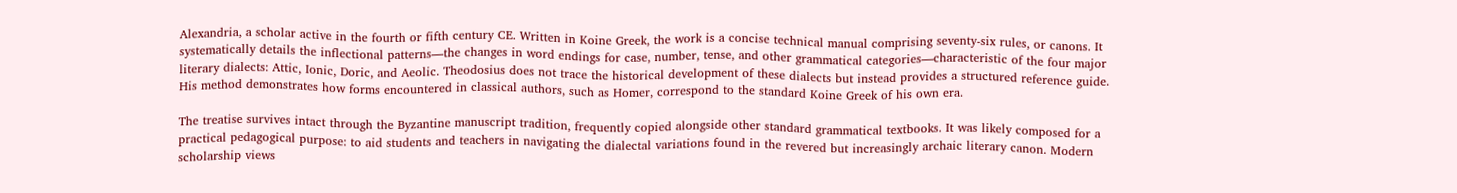Alexandria, a scholar active in the fourth or fifth century CE. Written in Koine Greek, the work is a concise technical manual comprising seventy-six rules, or canons. It systematically details the inflectional patterns—the changes in word endings for case, number, tense, and other grammatical categories—characteristic of the four major literary dialects: Attic, Ionic, Doric, and Aeolic. Theodosius does not trace the historical development of these dialects but instead provides a structured reference guide. His method demonstrates how forms encountered in classical authors, such as Homer, correspond to the standard Koine Greek of his own era.

The treatise survives intact through the Byzantine manuscript tradition, frequently copied alongside other standard grammatical textbooks. It was likely composed for a practical pedagogical purpose: to aid students and teachers in navigating the dialectal variations found in the revered but increasingly archaic literary canon. Modern scholarship views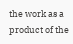the work as a product of the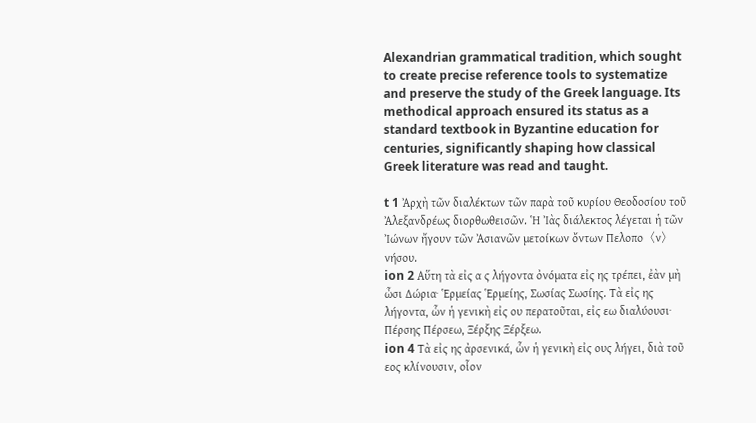Alexandrian grammatical tradition, which sought to create precise reference tools to systematize and preserve the study of the Greek language. Its methodical approach ensured its status as a standard textbook in Byzantine education for centuries, significantly shaping how classical Greek literature was read and taught.

t 1 Ἀρχὴ τῶν διαλέκτων τῶν παρὰ τοῦ κυρίου Θεοδοσίου τοῦ Ἀλεξανδρέως διορθωθεισῶν. Ἡ Ἰὰς διάλεκτος λέγεται ἡ τῶν Ἰώνων ἤγουν τῶν Ἀσιανῶν μετοίκων ὄντων Πελοπο〈ν〉νήσου.
ion 2 Αὕτη τὰ εἰς α ς λήγοντα ὀνόματα εἰς ης τρέπει, ἐὰν μὴ ὦσι Δώρια· Ἑρμείας Ἑρμείης, Σωσίας Σωσίης. Τὰ εἰς ης λήγοντα, ὧν ἡ γενικὴ εἰς ου περατοῦται, εἰς εω διαλύουσι· Πέρσης Πέρσεω, Ξέρξης Ξέρξεω.
ion 4 Τὰ εἰς ης ἀρσενικά, ὧν ἡ γενικὴ εἰς ους λήγει, διὰ τοῦ εος κλίνουσιν, οἷον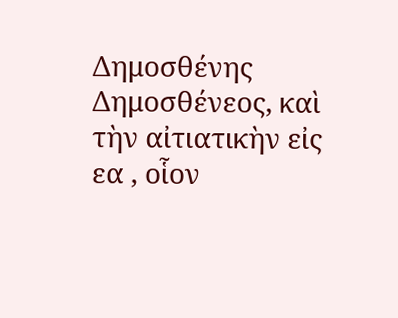Δημοσθένης Δημοσθένεος, καὶ τὴν αἰτιατικὴν εἰς εα , οἷον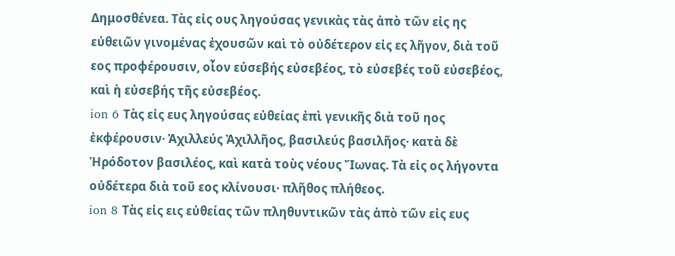Δημοσθένεα. Τὰς εἰς ους ληγούσας γενικὰς τὰς ἀπὸ τῶν εἰς ης εὐθειῶν γινομένας ἐχουσῶν καὶ τὸ οὐδέτερον εἰς ες λῆγον, διὰ τοῦ εος προφέρουσιν, οἷον εὐσεβής εὐσεβέος, τὸ εὐσεβές τοῦ εὐσεβέος, καὶ ἡ εὐσεβής τῆς εὐσεβέος.
ion 6 Τὰς εἰς ευς ληγούσας εὐθείας ἐπὶ γενικῆς διὰ τοῦ ηος ἐκφέρουσιν· Ἀχιλλεύς Ἀχιλλῆος, βασιλεύς βασιλῆος· κατὰ δὲ Ἡρόδοτον βασιλέος, καὶ κατὰ τοὺς νέους Ἴωνας. Τὰ εἰς ος λήγοντα οὐδέτερα διὰ τοῦ εος κλίνουσι· πλῆθος πλήθεος.
ion 8 Τὰς εἰς εις εὐθείας τῶν πληθυντικῶν τὰς ἀπὸ τῶν εἰς ευς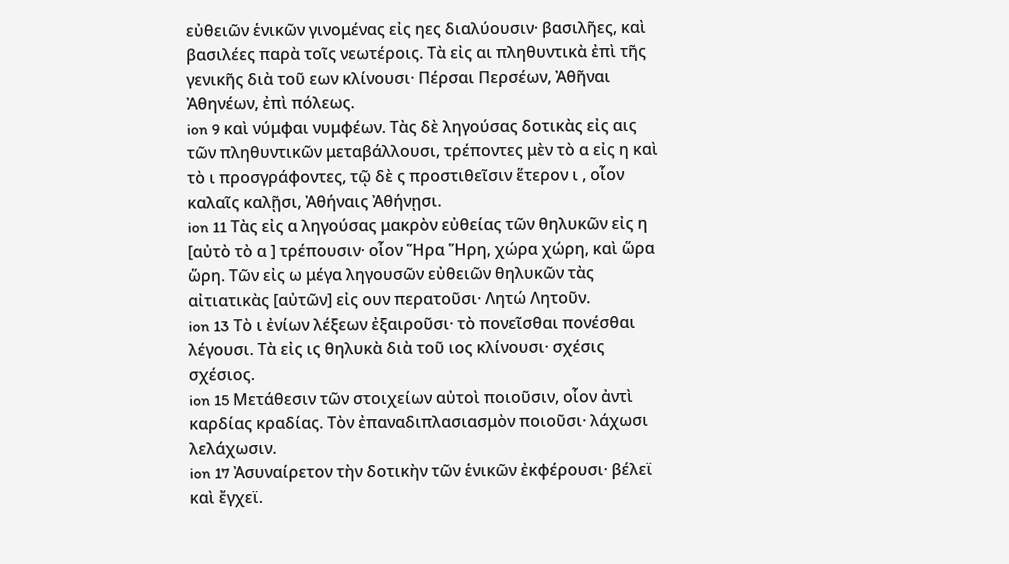εὐθειῶν ἑνικῶν γινομένας εἰς ηες διαλύουσιν· βασιλῆες, καὶ βασιλέες παρὰ τοῖς νεωτέροις. Τὰ εἰς αι πληθυντικὰ ἐπὶ τῆς γενικῆς διὰ τοῦ εων κλίνουσι· Πέρσαι Περσέων, Ἀθῆναι Ἀθηνέων, ἐπὶ πόλεως.
ion 9 καὶ νύμφαι νυμφέων. Τὰς δὲ ληγούσας δοτικὰς εἰς αις τῶν πληθυντικῶν μεταβάλλουσι, τρέποντες μὲν τὸ α εἰς η καὶ τὸ ι προσγράφοντες, τῷ δὲ ς προστιθεῖσιν ἕτερον ι , οἷον καλαῖς καλῇσι, Ἀθήναις Ἀθήνῃσι.
ion 11 Τὰς εἰς α ληγούσας μακρὸν εὐθείας τῶν θηλυκῶν εἰς η [αὐτὸ τὸ α ] τρέπουσιν· οἷον Ἥρα Ἥρη, χώρα χώρη, καὶ ὥρα ὥρη. Τῶν εἰς ω μέγα ληγουσῶν εὐθειῶν θηλυκῶν τὰς αἰτιατικὰς [αὐτῶν] εἰς ουν περατοῦσι· Λητώ Λητοῦν.
ion 13 Τὸ ι ἐνίων λέξεων ἐξαιροῦσι· τὸ πονεῖσθαι πονέσθαι λέγουσι. Τὰ εἰς ις θηλυκὰ διὰ τοῦ ιος κλίνουσι· σχέσις σχέσιος.
ion 15 Μετάθεσιν τῶν στοιχείων αὐτοὶ ποιοῦσιν, οἷον ἀντὶ καρδίας κραδίας. Τὸν ἐπαναδιπλασιασμὸν ποιοῦσι· λάχωσι λελάχωσιν.
ion 17 Ἀσυναίρετον τὴν δοτικὴν τῶν ἑνικῶν ἐκφέρουσι· βέλεϊ καὶ ἔγχεϊ.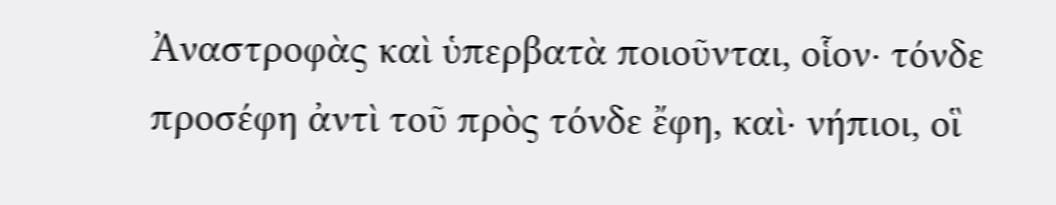Ἀναστροφὰς καὶ ὑπερβατὰ ποιοῦνται, οἷον· τόνδε προσέφη ἀντὶ τοῦ πρὸς τόνδε ἔφη, καὶ· νήπιοι, οἳ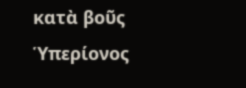κατὰ βοῦς Ὑπερίονος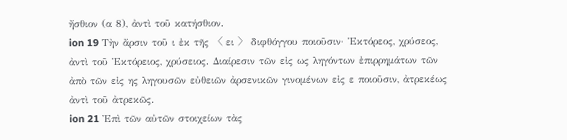ἤσθιον (α 8), ἀντὶ τοῦ κατήσθιον.
ion 19 Τὴν ἄρσιν τοῦ ι ἐκ τῆς 〈 ει 〉 διφθόγγου ποιοῦσιν· Ἑκτόρεος, χρύσεος, ἀντὶ τοῦ Ἑκτόρειος, χρύσειος. Διαίρεσιν τῶν εἰς ως ληγόντων ἐπιρρημάτων τῶν ἀπὸ τῶν εἰς ης ληγουσῶν εὐθειῶν ἀρσενικῶν γινομένων εἰς ε ποιοῦσιν, ἀτρεκέως ἀντὶ τοῦ ἀτρεκῶς.
ion 21 Ἐπὶ τῶν αὐτῶν στοιχείων τὰς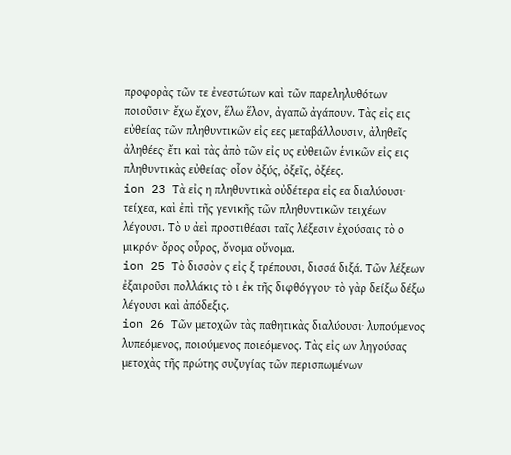προφορὰς τῶν τε ἐνεστώτων καὶ τῶν παρεληλυθότων ποιοῦσιν· ἔχω ἔχον, ἕλω ἕλον, ἀγαπῶ ἀγάπουν. Τὰς εἰς εις εὐθείας τῶν πληθυντικῶν εἰς εες μεταβάλλουσιν, ἀληθεῖς ἀληθέες· ἔτι καὶ τὰς ἀπὸ τῶν εἰς υς εὐθειῶν ἑνικῶν εἰς εις πληθυντικὰς εὐθείας· οἷον ὀξύς, ὀξεῖς, ὀξέες.
ion 23 Τὰ εἰς η πληθυντικὰ οὐδέτερα εἰς εα διαλύουσι· τείχεα, καὶ ἐπὶ τῆς γενικῆς τῶν πληθυντικῶν τειχέων λέγουσι. Τὸ υ ἀεὶ προστιθέασι ταῖς λέξεσιν ἐχούσαις τὸ ο μικρόν· ὄρος οὖρος, ὄνομα οὔνομα.
ion 25 Τὸ δισσὸν ς εἰς ξ τρέπουσι, δισσά διξά. Τῶν λέξεων ἐξαιροῦσι πολλάκις τὸ ι ἐκ τῆς διφθόγγου· τὸ γὰρ δείξω δέξω λέγουσι καὶ ἀπόδεξις.
ion 26 Τῶν μετοχῶν τὰς παθητικὰς διαλύουσι· λυπούμενος λυπεόμενος, ποιούμενος ποιεόμενος. Τὰς εἰς ων ληγούσας μετοχὰς τῆς πρώτης συζυγίας τῶν περισπωμένων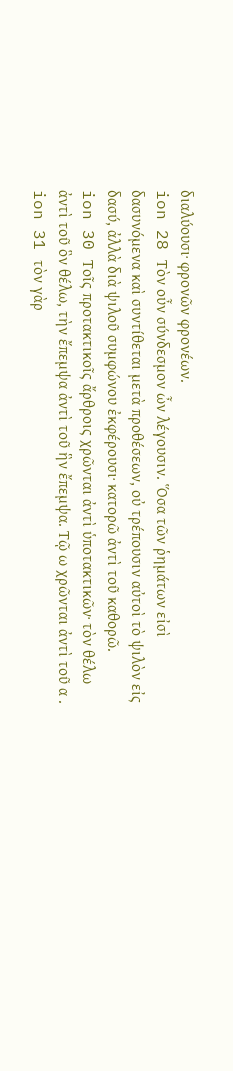διαλύουσι· φρονῶν φρονέων.
ion 28 Τὸν οὖν σύνδεσμον ὦν λέγουσιν. Ὅσα τῶν ῥημάτων εἰσὶ δασυνόμενα καὶ συντίθεται μετὰ προθέσεων, οὐ τρέπουσιν αὐτοὶ τὸ ψιλὸν εἰς δασύ, ἀλλὰ διὰ ψιλοῦ συμφώνου ἐκφέρουσι· κατορῶ ἀντὶ τοῦ καθορῶ.
ion 30 Τοῖς προτακτικοῖς ἄρθροις χρῶνται ἀντὶ ὑποτακτικῶν· τὸν θέλω ἀντὶ τοῦ ὃν θέλω, τὴν ἔπεμψα ἀντὶ τοῦ ἣν ἔπεμψα. Τῷ ω χρῶνται ἀντὶ τοῦ α .
ion 31 τὸν γὰρ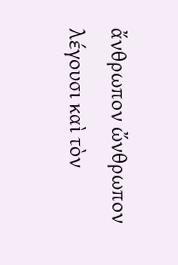ἄνθρωπον ὤνθρωπον λέγουσι καὶ τὸν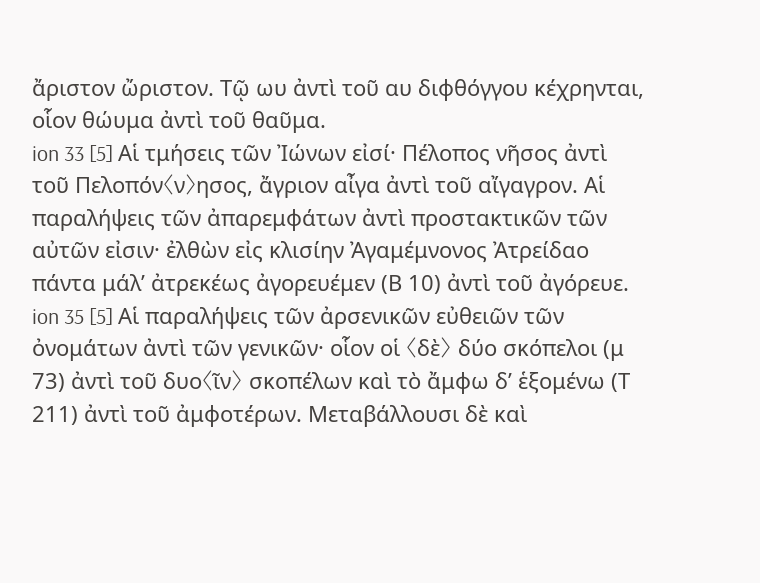ἄριστον ὤριστον. Τῷ ωυ ἀντὶ τοῦ αυ διφθόγγου κέχρηνται, οἷον θώυμα ἀντὶ τοῦ θαῦμα.
ion 33 [5] Αἱ τμήσεις τῶν Ἰώνων εἰσί· Πέλοπος νῆσος ἀντὶ τοῦ Πελοπόν〈ν〉ησος, ἄγριον αἶγα ἀντὶ τοῦ αἴγαγρον. Αἱ παραλήψεις τῶν ἀπαρεμφάτων ἀντὶ προστακτικῶν τῶν αὐτῶν εἰσιν· ἐλθὼν εἰς κλισίην Ἀγαμέμνονος Ἀτρείδαο πάντα μάλ’ ἀτρεκέως ἀγορευέμεν (Β 10) ἀντὶ τοῦ ἀγόρευε.
ion 35 [5] Αἱ παραλήψεις τῶν ἀρσενικῶν εὐθειῶν τῶν ὀνομάτων ἀντὶ τῶν γενικῶν· οἷον οἱ 〈δὲ〉 δύο σκόπελοι (μ 73) ἀντὶ τοῦ δυο〈ῖν〉 σκοπέλων καὶ τὸ ἄμφω δ’ ἑξομένω (Τ 211) ἀντὶ τοῦ ἀμφοτέρων. Μεταβάλλουσι δὲ καὶ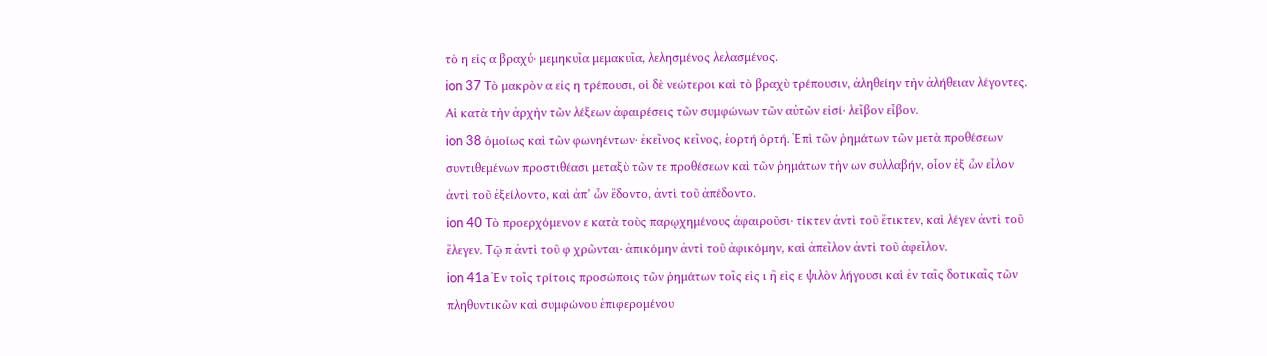τὸ η εἰς α βραχύ· μεμηκυῖα μεμακυῖα, λελησμένος λελασμένος.
ion 37 Τὸ μακρὸν α εἰς η τρέπουσι, οἱ δὲ νεώτεροι καὶ τὸ βραχὺ τρέπουσιν, ἀληθείην τὴν ἀλήθειαν λέγοντες. Αἱ κατὰ τὴν ἀρχὴν τῶν λέξεων ἀφαιρέσεις τῶν συμφώνων τῶν αὐτῶν εἰσί· λεῖβον εἶβον.
ion 38 ὁμοίως καὶ τῶν φωνηέντων· ἐκεῖνος κεῖνος, ἑορτή ὁρτή. Ἐπὶ τῶν ῥημάτων τῶν μετὰ προθέσεων συντιθεμένων προστιθέασι μεταξὺ τῶν τε προθέσεων καὶ τῶν ῥημάτων τὴν ων συλλαβήν, οἷον ἐξ ὦν εἷλον ἀντὶ τοῦ ἐξείλοντο, καὶ ἀπ’ ὦν ἔδοντο, ἀντὶ τοῦ ἀπέδοντο.
ion 40 Τὸ προερχόμενον ε κατὰ τοὺς παρῳχημένους ἀφαιροῦσι· τίκτεν ἀντὶ τοῦ ἔτικτεν, καὶ λέγεν ἀντὶ τοῦ ἔλεγεν. Τῷ π ἀντὶ τοῦ φ χρῶνται· ἀπικόμην ἀντὶ τοῦ ἀφικόμην, καὶ ἀπεῖλον ἀντὶ τοῦ ἀφεῖλον.
ion 41a Ἐν τοῖς τρίτοις προσώποις τῶν ῥημάτων τοῖς εἰς ι ἢ εἰς ε ψιλὸν λήγουσι καὶ ἐν ταῖς δοτικαῖς τῶν πληθυντικῶν καὶ συμφώνου ἐπιφερομένου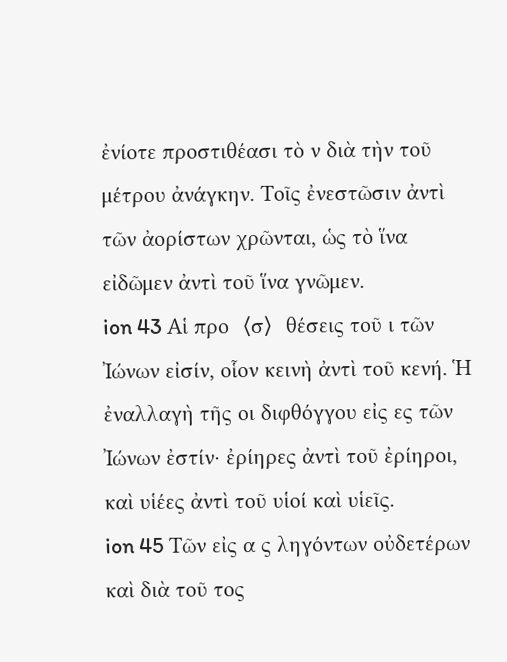ἐνίοτε προστιθέασι τὸ ν διὰ τὴν τοῦ μέτρου ἀνάγκην. Τοῖς ἐνεστῶσιν ἀντὶ τῶν ἀορίστων χρῶνται, ὡς τὸ ἵνα εἰδῶμεν ἀντὶ τοῦ ἵνα γνῶμεν.
ion 43 Αἱ προ〈σ〉θέσεις τοῦ ι τῶν Ἰώνων εἰσίν, οἷον κεινὴ ἀντὶ τοῦ κενή. Ἡ ἐναλλαγὴ τῆς οι διφθόγγου εἰς ες τῶν Ἰώνων ἐστίν· ἐρίηρες ἀντὶ τοῦ ἐρίηροι, καὶ υἱέες ἀντὶ τοῦ υἱοί καὶ υἱεῖς.
ion 45 Τῶν εἰς α ς ληγόντων οὐδετέρων καὶ διὰ τοῦ τος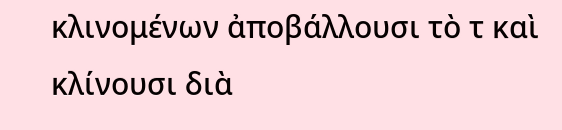κλινομένων ἀποβάλλουσι τὸ τ καὶ κλίνουσι διὰ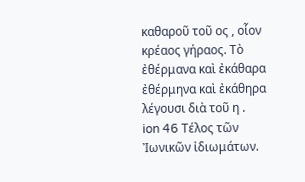καθαροῦ τοῦ ος , οἷον κρέαος γήραος. Τὸ ἐθέρμανα καὶ ἐκάθαρα ἐθέρμηνα καὶ ἐκάθηρα λέγουσι διὰ τοῦ η .
ion 46 Τέλος τῶν Ἰωνικῶν ἰδιωμάτων.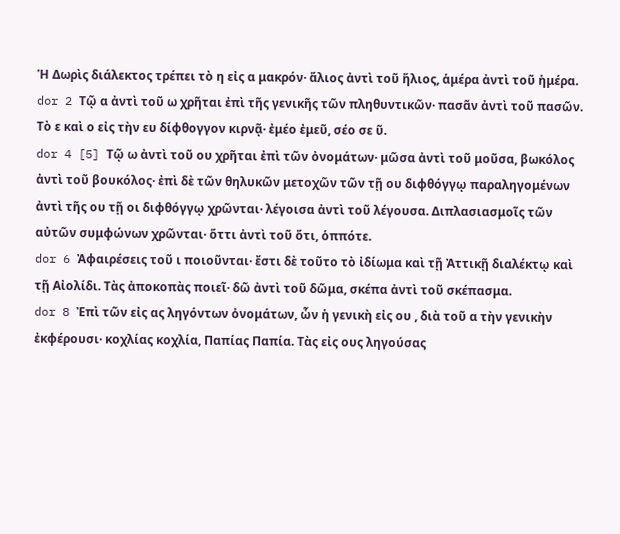Ἡ Δωρὶς διάλεκτος τρέπει τὸ η εἰς α μακρόν· ἅλιος ἀντὶ τοῦ ἥλιος, ἁμέρα ἀντὶ τοῦ ἡμέρα.
dor 2 Τῷ α ἀντὶ τοῦ ω χρῆται ἐπὶ τῆς γενικῆς τῶν πληθυντικῶν· πασᾶν ἀντὶ τοῦ πασῶν. Τὸ ε καὶ ο εἰς τὴν ευ δίφθογγον κιρνᾷ· ἐμέο ἐμεῦ, σέο σε ῦ.
dor 4 [5] Τῷ ω ἀντὶ τοῦ ου χρῆται ἐπὶ τῶν ὀνομάτων· μῶσα ἀντὶ τοῦ μοῦσα, βωκόλος ἀντὶ τοῦ βουκόλος· ἐπὶ δὲ τῶν θηλυκῶν μετοχῶν τῶν τῇ ου διφθόγγῳ παραληγομένων ἀντὶ τῆς ου τῇ οι διφθόγγῳ χρῶνται· λέγοισα ἀντὶ τοῦ λέγουσα. Διπλασιασμοῖς τῶν αὐτῶν συμφώνων χρῶνται· ὅττι ἀντὶ τοῦ ὅτι, ὁππότε.
dor 6 Ἀφαιρέσεις τοῦ ι ποιοῦνται· ἔστι δὲ τοῦτο τὸ ἰδίωμα καὶ τῇ Ἀττικῇ διαλέκτῳ καὶ τῇ Αἰολίδι. Τὰς ἀποκοπὰς ποιεῖ· δῶ ἀντὶ τοῦ δῶμα, σκέπα ἀντὶ τοῦ σκέπασμα.
dor 8 Ἐπὶ τῶν εἰς ας ληγόντων ὀνομάτων, ὧν ἡ γενικὴ εἰς ου , διὰ τοῦ α τὴν γενικὴν ἐκφέρουσι· κοχλίας κοχλία, Παπίας Παπία. Τὰς εἰς ους ληγούσας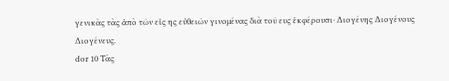γενικὰς τὰς ἀπὸ τῶν εἰς ης εὐθειῶν γινομένας διὰ τοῦ ευς ἐκφέρουσι· Διογένης Διογένους Διογένευς.
dor 10 Τὰς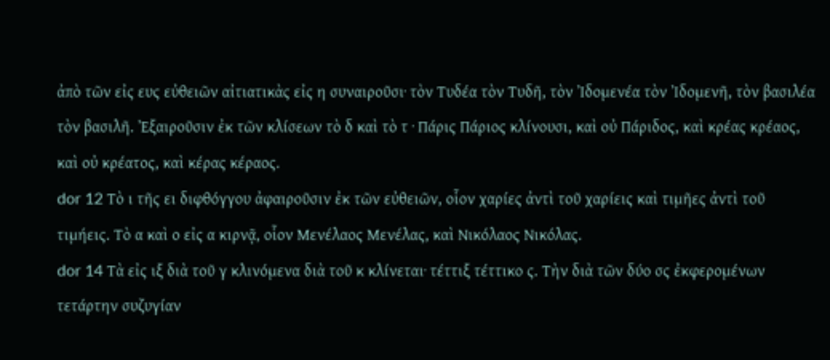ἀπὸ τῶν εἰς ευς εὐθειῶν αἰτιατικὰς εἰς η συναιροῦσι· τὸν Τυδέα τὸν Τυδῆ, τὸν Ἰδομενέα τὸν Ἰδομενῆ, τὸν βασιλέα τὸν βασιλῆ. Ἐξαιροῦσιν ἐκ τῶν κλίσεων τὸ δ καὶ τὸ τ · Πάρις Πάριος κλίνουσι, καὶ οὐ Πάριδος, καὶ κρέας κρέαος, καὶ οὐ κρέατος, καὶ κέρας κέραος.
dor 12 Τὸ ι τῆς ει διφθόγγου ἀφαιροῦσιν ἐκ τῶν εὐθειῶν, οἷον χαρίες ἀντὶ τοῦ χαρίεις καὶ τιμῆες ἀντὶ τοῦ τιμήεις. Τὸ α καὶ ο εἰς α κιρνᾷ, οἷον Μενέλαος Μενέλας, καὶ Νικόλαος Νικόλας.
dor 14 Τὰ εἰς ιξ διὰ τοῦ γ κλινόμενα διὰ τοῦ κ κλίνεται· τέττιξ τέττικο ς. Τὴν διὰ τῶν δύο σς ἐκφερομένων τετάρτην συζυγίαν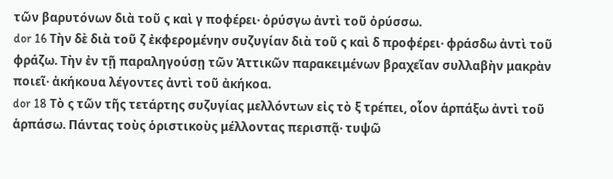τῶν βαρυτόνων διὰ τοῦ ς καὶ γ ποφέρει· ὀρύσγω ἀντὶ τοῦ ὀρύσσω.
dor 16 Τὴν δὲ διὰ τοῦ ζ ἐκφερομένην συζυγίαν διὰ τοῦ ς καὶ δ προφέρει· φράσδω ἀντὶ τοῦ φράζω. Τὴν ἐν τῇ παραληγούσῃ τῶν Ἀττικῶν παρακειμένων βραχεῖαν συλλαβὴν μακρὰν ποιεῖ· ἀκήκουα λέγοντες ἀντὶ τοῦ ἀκήκοα.
dor 18 Τὸ ς τῶν τῆς τετάρτης συζυγίας μελλόντων εἰς τὸ ξ τρέπει, οἷον ἁρπάξω ἀντὶ τοῦ ἁρπάσω. Πάντας τοὺς ὁριστικοὺς μέλλοντας περισπᾷ· τυψῶ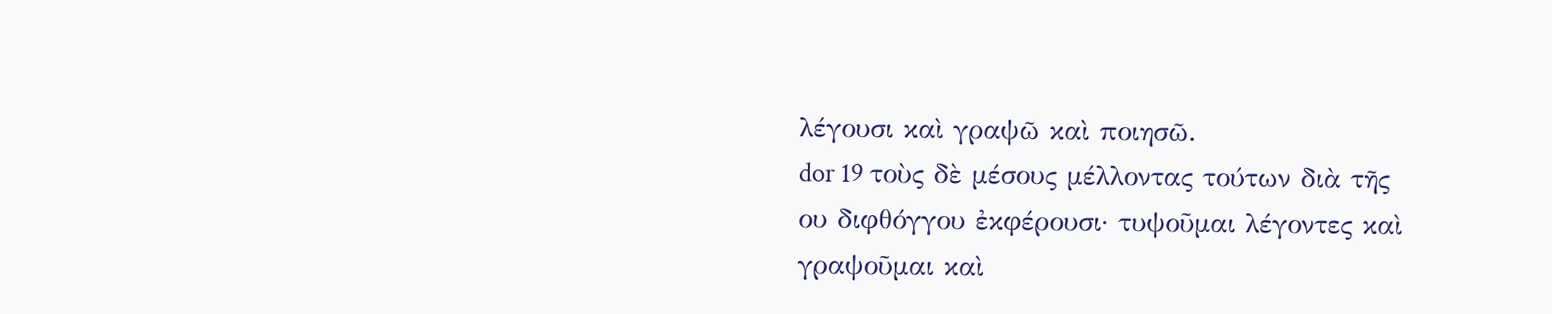λέγουσι καὶ γραψῶ καὶ ποιησῶ.
dor 19 τοὺς δὲ μέσους μέλλοντας τούτων διὰ τῆς ου διφθόγγου ἐκφέρουσι· τυψοῦμαι λέγοντες καὶ γραψοῦμαι καὶ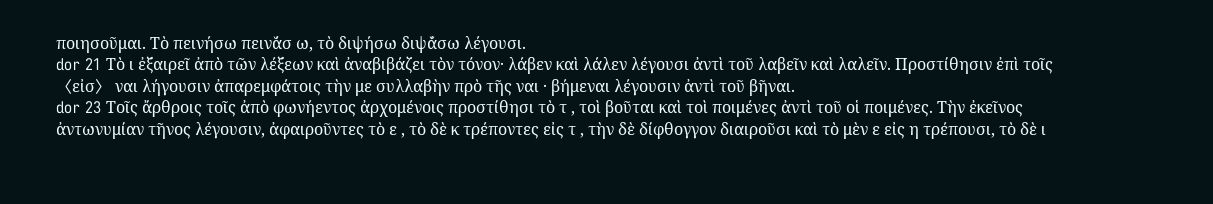ποιησοῦμαι. Τὸ πεινήσω πεινά̆σ ω, τὸ διψήσω διψά̆σω λέγουσι.
dor 21 Τὸ ι ἐξαιρεῖ ἀπὸ τῶν λέξεων καὶ ἀναβιβάζει τὸν τόνον· λάβεν καὶ λάλεν λέγουσι ἀντὶ τοῦ λαβεῖν καὶ λαλεῖν. Προστίθησιν ἐπὶ τοῖς 〈εἰσ〉 ναι λήγουσιν ἀπαρεμφάτοις τὴν με συλλαβὴν πρὸ τῆς ναι · βήμεναι λέγουσιν ἀντὶ τοῦ βῆναι.
dor 23 Τοῖς ἄρθροις τοῖς ἀπὸ φωνήεντος ἀρχομένοις προστίθησι τὸ τ , τοὶ βοῦται καὶ τοὶ ποιμένες ἀντὶ τοῦ οἱ ποιμένες. Τὴν ἐκεῖνος ἀντωνυμίαν τῆνος λέγουσιν, ἀφαιροῦντες τὸ ε , τὸ δὲ κ τρέποντες εἰς τ , τὴν δὲ δίφθογγον διαιροῦσι καὶ τὸ μὲν ε εἰς η τρέπουσι, τὸ δὲ ι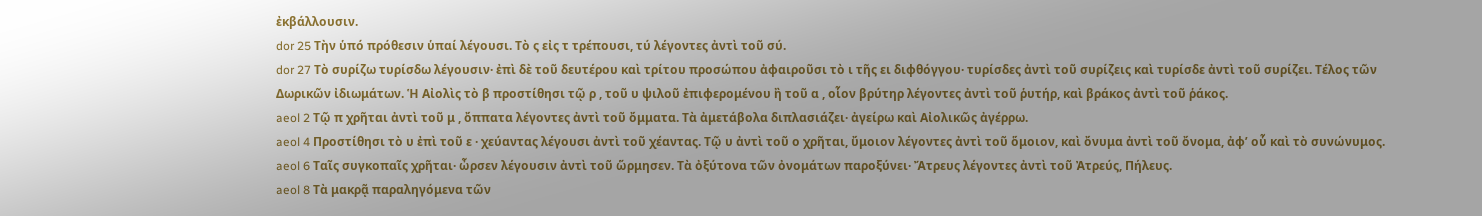ἐκβάλλουσιν.
dor 25 Τὴν ὑπό πρόθεσιν ὑπαί λέγουσι. Τὸ ς εἰς τ τρέπουσι, τύ λέγοντες ἀντὶ τοῦ σύ.
dor 27 Τὸ συρίζω τυρίσδω λέγουσιν· ἐπὶ δὲ τοῦ δευτέρου καὶ τρίτου προσώπου ἀφαιροῦσι τὸ ι τῆς ει διφθόγγου· τυρίσδες ἀντὶ τοῦ συρίζεις καὶ τυρίσδε ἀντὶ τοῦ συρίζει. Τέλος τῶν Δωρικῶν ἰδιωμάτων. Ἡ Αἰολὶς τὸ β προστίθησι τῷ ρ , τοῦ υ ψιλοῦ ἐπιφερομένου ἢ τοῦ α , οἷον βρύτηρ λέγοντες ἀντὶ τοῦ ῥυτήρ, καὶ βράκος ἀντὶ τοῦ ῥάκος.
aeol 2 Τῷ π χρῆται ἀντὶ τοῦ μ , ὄππατα λέγοντες ἀντὶ τοῦ ὄμματα. Τὰ ἀμετάβολα διπλασιάζει· ἀγείρω καὶ Αἰολικῶς ἀγέρρω.
aeol 4 Προστίθησι τὸ υ ἐπὶ τοῦ ε · χεύαντας λέγουσι ἀντὶ τοῦ χέαντας. Τῷ υ ἀντὶ τοῦ ο χρῆται, ὔμοιον λέγοντες ἀντὶ τοῦ ὅμοιον, καὶ ὄνυμα ἀντὶ τοῦ ὄνομα, ἀφ’ οὗ καὶ τὸ συνώνυμος.
aeol 6 Ταῖς συγκοπαῖς χρῆται· ὦρσεν λέγουσιν ἀντὶ τοῦ ὥρμησεν. Τὰ ὀξύτονα τῶν ὀνομάτων παροξύνει· Ἄτρευς λέγοντες ἀντὶ τοῦ Ἀτρεύς, Πήλευς.
aeol 8 Τὰ μακρᾷ παραληγόμενα τῶν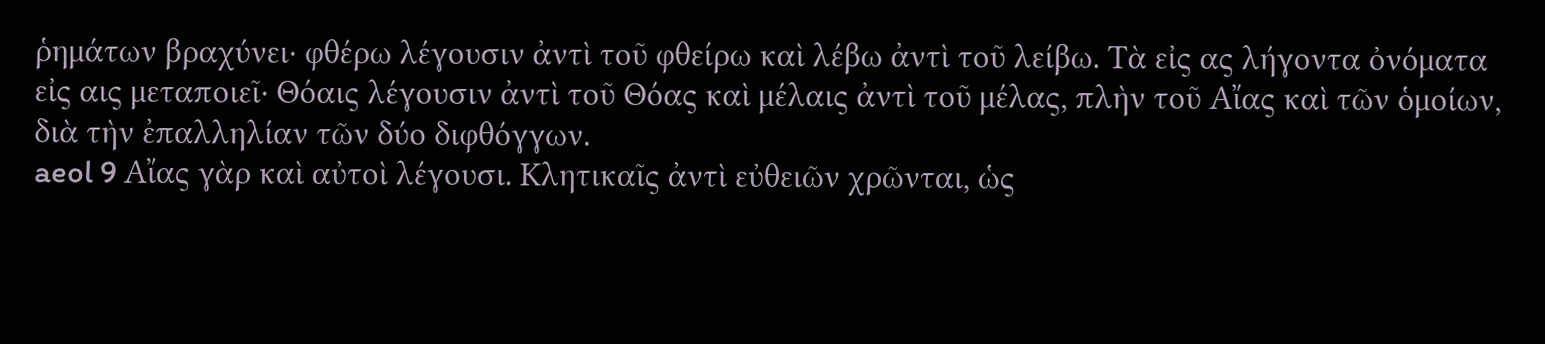ῥημάτων βραχύνει· φθέρω λέγουσιν ἀντὶ τοῦ φθείρω καὶ λέβω ἀντὶ τοῦ λείβω. Τὰ εἰς ας λήγοντα ὀνόματα εἰς αις μεταποιεῖ· Θόαις λέγουσιν ἀντὶ τοῦ Θόας καὶ μέλαις ἀντὶ τοῦ μέλας, πλὴν τοῦ Αἴας καὶ τῶν ὁμοίων, διὰ τὴν ἐπαλληλίαν τῶν δύο διφθόγγων.
aeol 9 Αἴας γὰρ καὶ αὐτοὶ λέγουσι. Κλητικαῖς ἀντὶ εὐθειῶν χρῶνται, ὡς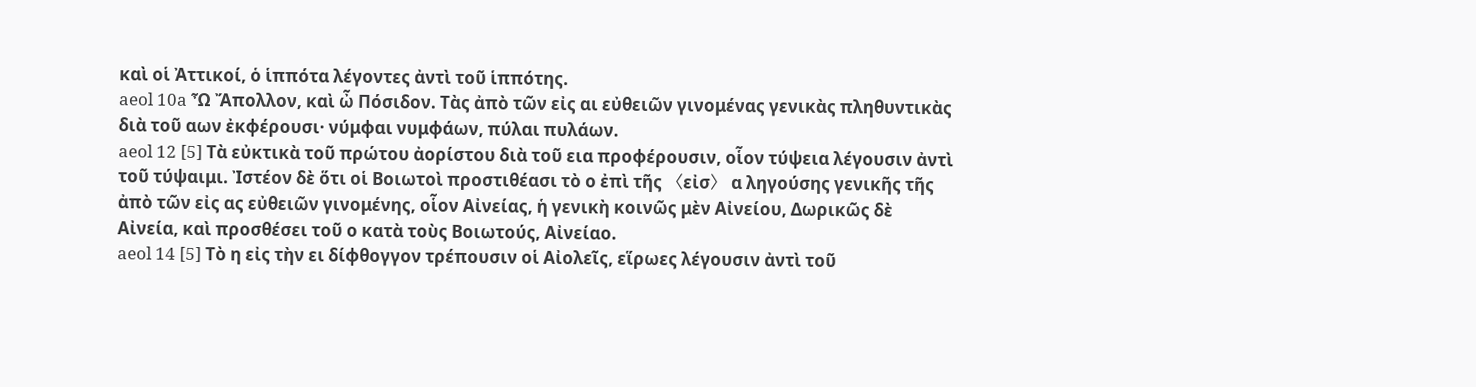καὶ οἱ Ἀττικοί, ὁ ἱππότα λέγοντες ἀντὶ τοῦ ἱππότης.
aeol 10a Ὦ Ἄπολλον, καὶ ὦ Πόσιδον. Τὰς ἀπὸ τῶν εἰς αι εὐθειῶν γινομένας γενικὰς πληθυντικὰς διὰ τοῦ αων ἐκφέρουσι· νύμφαι νυμφάων, πύλαι πυλάων.
aeol 12 [5] Τὰ εὐκτικὰ τοῦ πρώτου ἀορίστου διὰ τοῦ εια προφέρουσιν, οἷον τύψεια λέγουσιν ἀντὶ τοῦ τύψαιμι. Ἰστέον δὲ ὅτι οἱ Βοιωτοὶ προστιθέασι τὸ ο ἐπὶ τῆς 〈εἰσ〉 α ληγούσης γενικῆς τῆς ἀπὸ τῶν εἰς ας εὐθειῶν γινομένης, οἷον Αἰνείας, ἡ γενικὴ κοινῶς μὲν Αἰνείου, Δωρικῶς δὲ Αἰνεία, καὶ προσθέσει τοῦ ο κατὰ τοὺς Βοιωτούς, Αἰνείαο.
aeol 14 [5] Τὸ η εἰς τὴν ει δίφθογγον τρέπουσιν οἱ Αἰολεῖς, εἵρωες λέγουσιν ἀντὶ τοῦ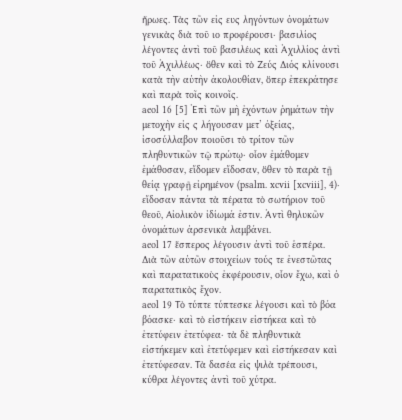ἥρωες. Τὰς τῶν εἰς ευς ληγόντων ὀνομάτων γενικὰς διὰ τοῦ ιο προφέρουσι· βασιλίος λέγοντες ἀντὶ τοῦ βασιλέως καὶ Ἀχιλλίος ἀντὶ τοῦ Ἀχιλλέως· ὅθεν καὶ τὸ Ζεύς Διός κλίνουσι κατὰ τὴν αὐτὴν ἀκολουθίαν, ὅπερ ἐπεκράτησε καὶ παρὰ τοῖς κοινοῖς.
aeol 16 [5] Ἐπὶ τῶν μὴ ἐχόντων ῥημάτων τὴν μετοχὴν εἰς ς λήγουσαν μετ’ ὀξείας, ἰσοσύλλαβον ποιοῦσι τὸ τρίτον τῶν πληθυντικῶν τῷ πρώτῳ· οἷον ἐμάθομεν ἐμάθοσαν, εἴδομεν εἴδοσαν, ὅθεν τὸ παρὰ τῇ θείᾳ γραφῇ εἰρημένον (psalm. xcvii [xcviii], 4)· εἴδοσαν πάντα τὰ πέρατα τὸ σωτήριον τοῦ θεοῦ, Αἰολικὸν ἰδίωμά ἐστιν. Ἀντὶ θηλυκῶν ὀνομάτων ἀρσενικὰ λαμβάνει.
aeol 17 ἕσπερος λέγουσιν ἀντὶ τοῦ ἑσπέρα. Διὰ τῶν αὐτῶν στοιχείων τούς τε ἐνεστῶτας καὶ παρατατικοὺς ἐκφέρουσιν, οἷον ἔχω, καὶ ὁ παρατατικὸς ἔχον.
aeol 19 Τὸ τύπτε τύπτεσκε λέγουσι καὶ τὸ βόα βόασκε· καὶ τὸ εἱστήκειν εἱστήκεα καὶ τὸ ἐτετύφειν ἐτετύφεα· τὰ δὲ πληθυντικὰ εἱστήκεμεν καὶ ἐτετύφεμεν καὶ εἱστήκεσαν καὶ ἐτετύφεσαν. Τὰ δασέα εἰς ψιλὰ τρέπουσι, κύθρα λέγοντες ἀντὶ τοῦ χύτρα.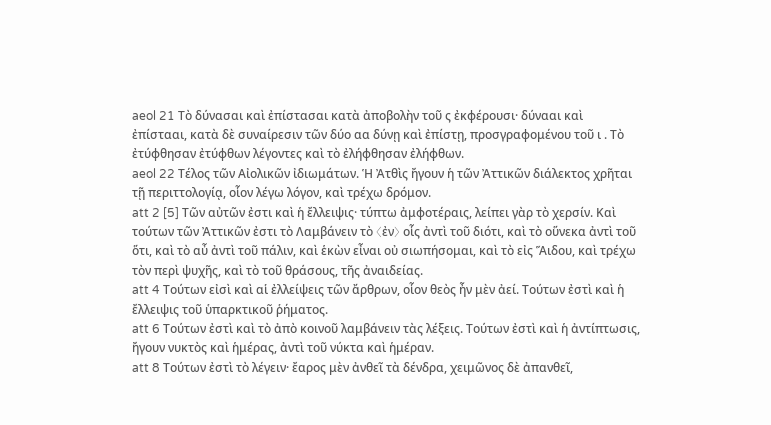aeol 21 Τὸ δύνασαι καὶ ἐπίστασαι κατὰ ἀποβολὴν τοῦ ς ἐκφέρουσι· δύνααι καὶ ἐπίστααι, κατὰ δὲ συναίρεσιν τῶν δύο αα δύνῃ καὶ ἐπίστῃ, προσγραφομένου τοῦ ι . Τὸ ἐτύφθησαν ἐτύφθων λέγοντες καὶ τὸ ἐλήφθησαν ἐλήφθων.
aeol 22 Τέλος τῶν Αἰολικῶν ἰδιωμάτων. Ἡ Ἀτθὶς ἤγουν ἡ τῶν Ἀττικῶν διάλεκτος χρῆται τῇ περιττολογίᾳ, οἷον λέγω λόγον, καὶ τρέχω δρόμον.
att 2 [5] Τῶν αὐτῶν ἐστι καὶ ἡ ἔλλειψις· τύπτω ἀμφοτέραις, λείπει γὰρ τὸ χερσίν. Καὶ τούτων τῶν Ἀττικῶν ἐστι τὸ Λαμβάνειν τὸ 〈ἐν〉 οἷς ἀντὶ τοῦ διότι, καὶ τὸ οὕνεκα ἀντὶ τοῦ ὅτι, καὶ τὸ αὖ ἀντὶ τοῦ πάλιν, καὶ ἑκὼν εἶναι οὐ σιωπήσομαι, καὶ τὸ εἰς Ἅιδου, καὶ τρέχω τὸν περὶ ψυχῆς, καὶ τὸ τοῦ θράσους, τῆς ἀναιδείας.
att 4 Τούτων εἰσὶ καὶ αἱ ἐλλείψεις τῶν ἄρθρων, οἷον θεὸς ἦν μὲν ἀεί. Τούτων ἐστὶ καὶ ἡ ἔλλειψις τοῦ ὑπαρκτικοῦ ῥήματος.
att 6 Τούτων ἐστὶ καὶ τὸ ἀπὸ κοινοῦ λαμβάνειν τὰς λέξεις. Τούτων ἐστὶ καὶ ἡ ἀντίπτωσις, ἤγουν νυκτὸς καὶ ἡμέρας, ἀντὶ τοῦ νύκτα καὶ ἡμέραν.
att 8 Τούτων ἐστὶ τὸ λέγειν· ἔαρος μὲν ἀνθεῖ τὰ δένδρα, χειμῶνος δὲ ἀπανθεῖ,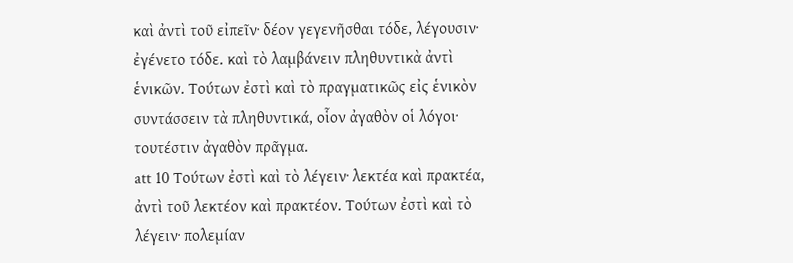καὶ ἀντὶ τοῦ εἰπεῖν· δέον γεγενῆσθαι τόδε, λέγουσιν· ἐγένετο τόδε. καὶ τὸ λαμβάνειν πληθυντικὰ ἀντὶ ἑνικῶν. Τούτων ἐστὶ καὶ τὸ πραγματικῶς εἰς ἑνικὸν συντάσσειν τὰ πληθυντικά, οἷον ἀγαθὸν οἱ λόγοι· τουτέστιν ἀγαθὸν πρᾶγμα.
att 10 Τούτων ἐστὶ καὶ τὸ λέγειν· λεκτέα καὶ πρακτέα, ἀντὶ τοῦ λεκτέον καὶ πρακτέον. Τούτων ἐστὶ καὶ τὸ λέγειν· πολεμίαν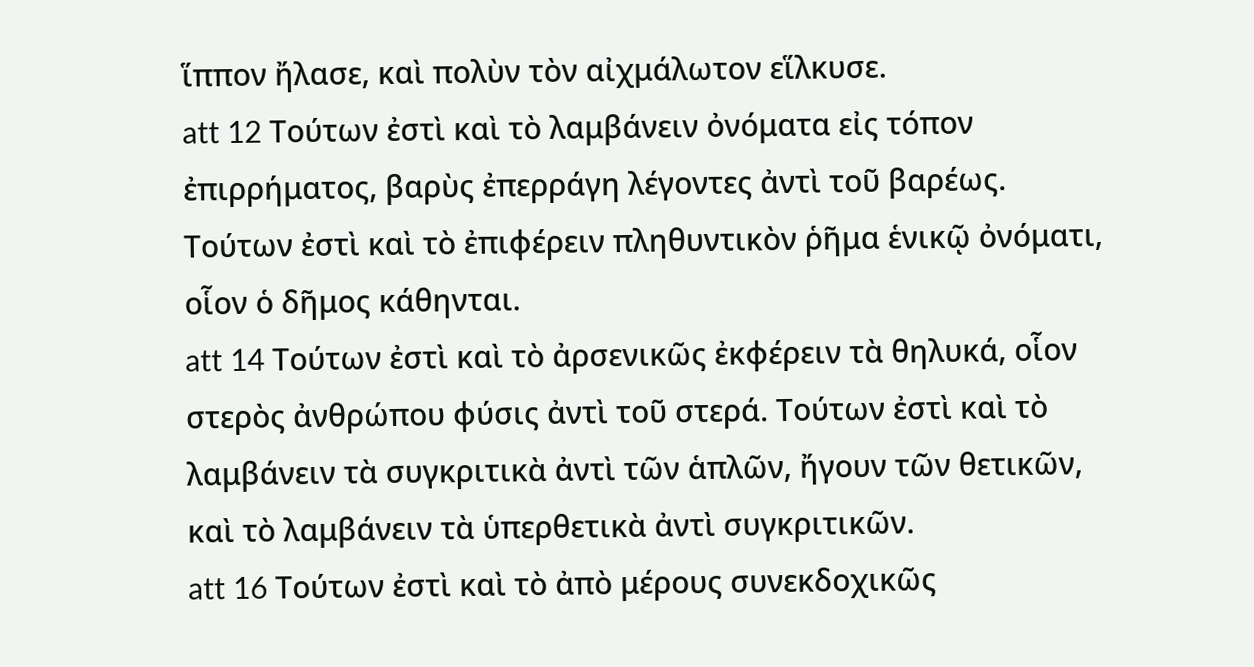ἵππον ἤλασε, καὶ πολὺν τὸν αἰχμάλωτον εἵλκυσε.
att 12 Τούτων ἐστὶ καὶ τὸ λαμβάνειν ὀνόματα εἰς τόπον ἐπιρρήματος, βαρὺς ἐπερράγη λέγοντες ἀντὶ τοῦ βαρέως. Τούτων ἐστὶ καὶ τὸ ἐπιφέρειν πληθυντικὸν ῥῆμα ἑνικῷ ὀνόματι, οἷον ὁ δῆμος κάθηνται.
att 14 Τούτων ἐστὶ καὶ τὸ ἀρσενικῶς ἐκφέρειν τὰ θηλυκά, οἷον στερὸς ἀνθρώπου φύσις ἀντὶ τοῦ στερά. Τούτων ἐστὶ καὶ τὸ λαμβάνειν τὰ συγκριτικὰ ἀντὶ τῶν ἁπλῶν, ἤγουν τῶν θετικῶν, καὶ τὸ λαμβάνειν τὰ ὑπερθετικὰ ἀντὶ συγκριτικῶν.
att 16 Τούτων ἐστὶ καὶ τὸ ἀπὸ μέρους συνεκδοχικῶς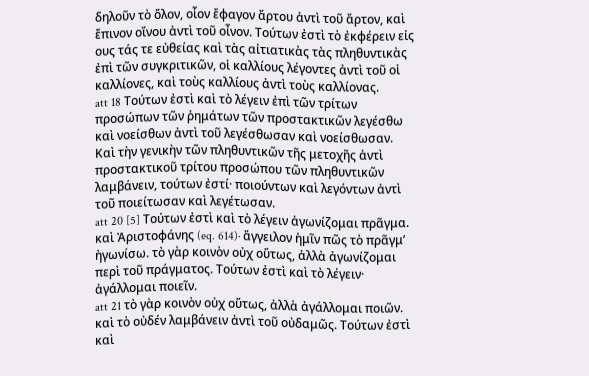δηλοῦν τὸ ὅλον, οἷον ἔφαγον ἄρτου ἀντὶ τοῦ ἄρτον, καὶ ἔπινον οἴνου ἀντὶ τοῦ οἶνον. Τούτων ἐστὶ τὸ ἐκφέρειν εἰς ους τάς τε εὐθείας καὶ τὰς αἰτιατικὰς τὰς πληθυντικὰς ἐπὶ τῶν συγκριτικῶν, οἱ καλλίους λέγοντες ἀντὶ τοῦ οἱ καλλίονες, καὶ τοὺς καλλίους ἀντὶ τοὺς καλλίονας.
att 18 Τούτων ἐστὶ καὶ τὸ λέγειν ἐπὶ τῶν τρίτων προσώπων τῶν ῥημάτων τῶν προστακτικῶν λεγέσθω καὶ νοείσθων ἀντὶ τοῦ λεγέσθωσαν καὶ νοείσθωσαν. Καὶ τὴν γενικὴν τῶν πληθυντικῶν τῆς μετοχῆς ἀντὶ προστακτικοῦ τρίτου προσώπου τῶν πληθυντικῶν λαμβάνειν, τούτων ἐστί· ποιούντων καὶ λεγόντων ἀντὶ τοῦ ποιείτωσαν καὶ λεγέτωσαν.
att 20 [5] Τούτων ἐστὶ καὶ τὸ λέγειν ἀγωνίζομαι πρᾶγμα. καὶ Ἀριστοφάνης (eq. 614)· ἄγγειλον ἡμῖν πῶς τὸ πρᾶγμ’ ἠγωνίσω. τὸ γὰρ κοινὸν οὐχ οὕτως, ἀλλὰ ἀγωνίζομαι περὶ τοῦ πράγματος. Τούτων ἐστὶ καὶ τὸ λέγειν· ἀγάλλομαι ποιεῖν.
att 21 τὸ γὰρ κοινὸν οὐχ οὕτως, ἀλλὰ ἀγάλλομαι ποιῶν. καὶ τὸ οὐδέν λαμβάνειν ἀντὶ τοῦ οὐδαμῶς. Τούτων ἐστὶ καὶ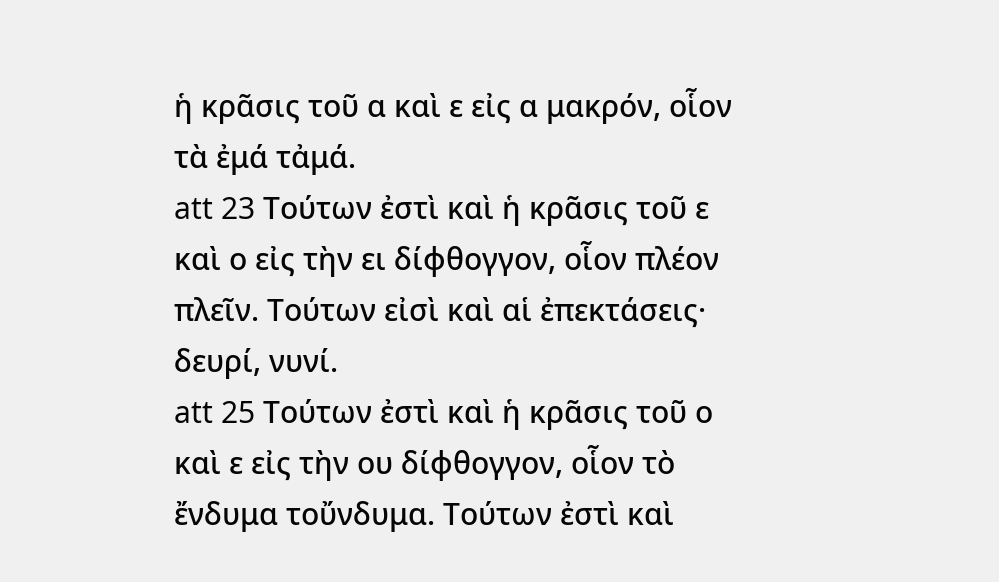ἡ κρᾶσις τοῦ α καὶ ε εἰς α μακρόν, οἷον τὰ ἐμά τἀμά.
att 23 Τούτων ἐστὶ καὶ ἡ κρᾶσις τοῦ ε καὶ ο εἰς τὴν ει δίφθογγον, οἷον πλέον πλεῖν. Τούτων εἰσὶ καὶ αἱ ἐπεκτάσεις· δευρί, νυνί.
att 25 Τούτων ἐστὶ καὶ ἡ κρᾶσις τοῦ ο καὶ ε εἰς τὴν ου δίφθογγον, οἷον τὸ ἔνδυμα τοὔνδυμα. Τούτων ἐστὶ καὶ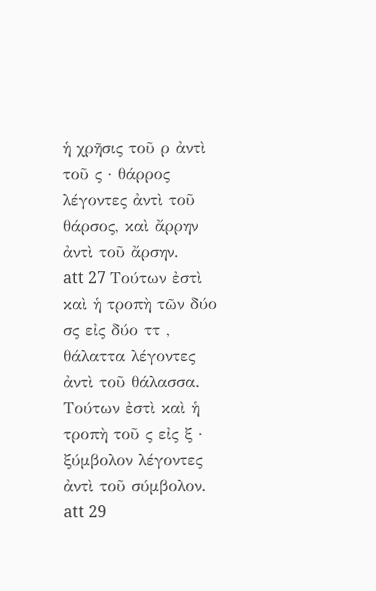ἡ χρῆσις τοῦ ρ ἀντὶ τοῦ ς · θάρρος λέγοντες ἀντὶ τοῦ θάρσος, καὶ ἄρρην ἀντὶ τοῦ ἄρσην.
att 27 Τούτων ἐστὶ καὶ ἡ τροπὴ τῶν δύο σς εἰς δύο ττ , θάλαττα λέγοντες ἀντὶ τοῦ θάλασσα. Τούτων ἐστὶ καὶ ἡ τροπὴ τοῦ ς εἰς ξ · ξύμβολον λέγοντες ἀντὶ τοῦ σύμβολον.
att 29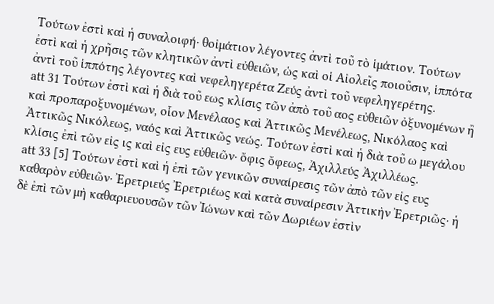Τούτων ἐστὶ καὶ ἡ συναλοιφή· θοἰμάτιον λέγοντες ἀντὶ τοῦ τὸ ἱμάτιον. Τούτων ἐστὶ καὶ ἡ χρῆσις τῶν κλητικῶν ἀντὶ εὐθειῶν, ὡς καὶ οἱ Αἰολεῖς ποιοῦσιν, ἱππότα ἀντὶ τοῦ ἱππότης λέγοντες καὶ νεφεληγερέτα Ζεύς ἀντὶ τοῦ νεφεληγερέτης.
att 31 Τούτων ἐστὶ καὶ ἡ διὰ τοῦ εως κλίσις τῶν ἀπὸ τοῦ αος εὐθειῶν ὀξυνομένων ἢ καὶ προπαροξυνομένων, οἷον Μενέλαος καὶ Ἀττικῶς Μενέλεως, Νικόλαος καὶ Ἀττικῶς Νικόλεως, ναός καὶ Ἀττικῶς νεώς. Τούτων ἐστὶ καὶ ἡ διὰ τοῦ ω μεγάλου κλίσις ἐπὶ τῶν εἰς ις καὶ εἰς ευς εὐθειῶν· ὄφις ὄφεως, Ἀχιλλεύς Ἀχιλλέως.
att 33 [5] Τούτων ἐστὶ καὶ ἡ ἐπὶ τῶν γενικῶν συναίρεσις τῶν ἀπὸ τῶν εἰς ευς καθαρὸν εὐθειῶν· Ἐρετριεύς Ἐρετριέως καὶ κατὰ συναίρεσιν Ἀττικὴν Ἐρετριῶς· ἡ δὲ ἐπὶ τῶν μὴ καθαριευουσῶν τῶν Ἰώνων καὶ τῶν Δωριέων ἐστὶν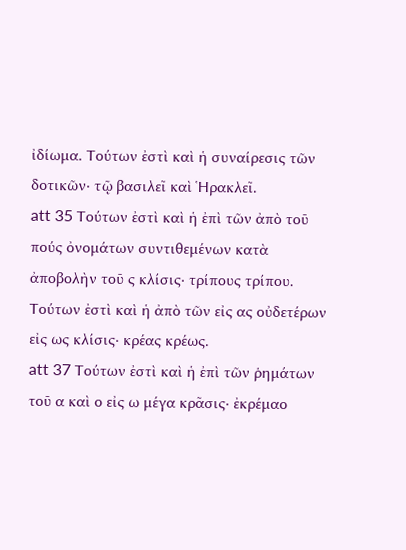ἰδίωμα. Τούτων ἐστὶ καὶ ἡ συναίρεσις τῶν δοτικῶν· τῷ βασιλεῖ καὶ Ἡρακλεῖ.
att 35 Τούτων ἐστὶ καὶ ἡ ἐπὶ τῶν ἀπὸ τοῦ πούς ὀνομάτων συντιθεμένων κατὰ ἀποβολὴν τοῦ ς κλίσις· τρίπους τρίπου. Τούτων ἐστὶ καὶ ἡ ἀπὸ τῶν εἰς ας οὐδετέρων εἰς ως κλίσις· κρέας κρέως.
att 37 Τούτων ἐστὶ καὶ ἡ ἐπὶ τῶν ῥημάτων τοῦ α καὶ ο εἰς ω μέγα κρᾶσις· ἐκρέμαο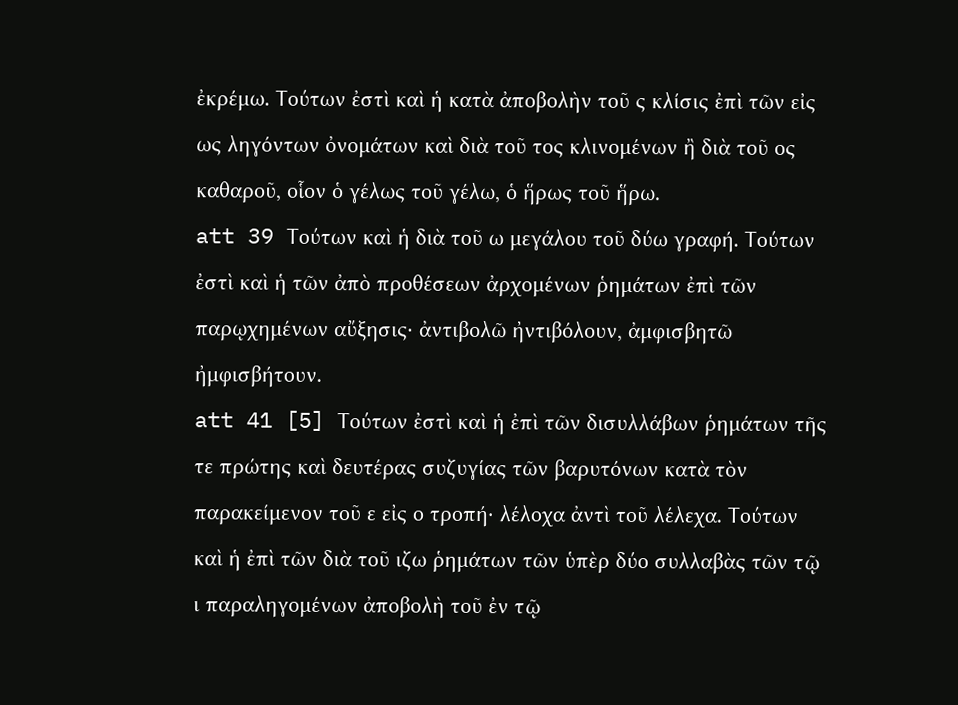ἐκρέμω. Τούτων ἐστὶ καὶ ἡ κατὰ ἀποβολὴν τοῦ ς κλίσις ἐπὶ τῶν εἰς ως ληγόντων ὀνομάτων καὶ διὰ τοῦ τος κλινομένων ἢ διὰ τοῦ ος καθαροῦ, οἷον ὁ γέλως τοῦ γέλω, ὁ ἥρως τοῦ ἥρω.
att 39 Τούτων καὶ ἡ διὰ τοῦ ω μεγάλου τοῦ δύω γραφή. Τούτων ἐστὶ καὶ ἡ τῶν ἀπὸ προθέσεων ἀρχομένων ῥημάτων ἐπὶ τῶν παρῳχημένων αὔξησις· ἀντιβολῶ ἠντιβόλουν, ἀμφισβητῶ ἠμφισβήτουν.
att 41 [5] Τούτων ἐστὶ καὶ ἡ ἐπὶ τῶν δισυλλάβων ῥημάτων τῆς τε πρώτης καὶ δευτέρας συζυγίας τῶν βαρυτόνων κατὰ τὸν παρακείμενον τοῦ ε εἰς ο τροπή· λέλοχα ἀντὶ τοῦ λέλεχα. Τούτων καὶ ἡ ἐπὶ τῶν διὰ τοῦ ιζω ῥημάτων τῶν ὑπὲρ δύο συλλαβὰς τῶν τῷ ι παραληγομένων ἀποβολὴ τοῦ ἐν τῷ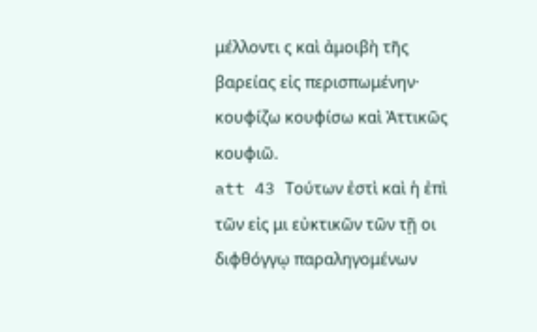μέλλοντι ς καὶ ἀμοιβὴ τῆς βαρείας εἰς περισπωμένην· κουφίζω κουφίσω καὶ Ἀττικῶς κουφιῶ.
att 43 Τούτων ἐστὶ καὶ ἡ ἐπὶ τῶν εἰς μι εὐκτικῶν τῶν τῇ οι διφθόγγῳ παραληγομένων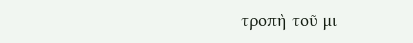τροπὴ τοῦ μι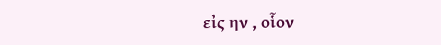εἰς ην , οἷον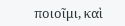ποιοῖμι, καὶ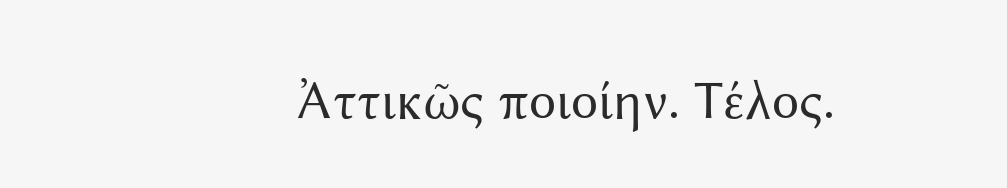Ἀττικῶς ποιοίην. Τέλος.